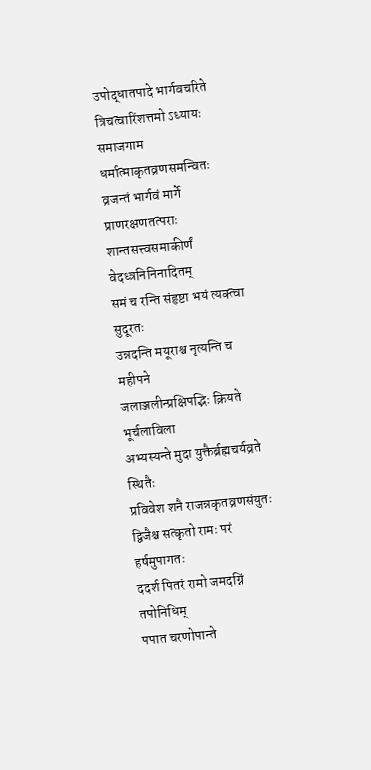उपोद्धातपादे भार्गवचरिते त्रिचत्वारिंशत्तमो ऽध्यायः
समाजगाम धर्मात्माकृतव्रणसमन्वितः
व्रजन्तं भार्गवं मार्गे प्राणरक्षणतत्पराः
शान्तसत्त्वसमाकीर्णं वेदध्त्रनिनिनादितम्
समं च रन्ति संहृष्टा भयं त्यक्त्वा सुदूरतः
उन्नदन्ति मयूराश्च नृत्यन्ति च महीपने
जलाञ्जलीन्प्रक्षिपद्भिः क्रियते भूर्चलाविला
अभ्यस्यन्ते मुदा युक्तैर्ब्रह्मचर्यव्रते स्थितैः
प्रविवेश शनै राजन्नकृतव्रणसंयुतः
द्विजैश्च सत्कृतो रामः परं हर्षमुपागतः
ददर्श पितरं रामो जमदग्निं तपोनिधिम्
पपात चरणोपान्ते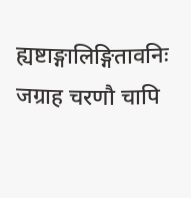ह्यष्टाङ्गालिङ्गितावनिः
जग्राह चरणौ चापि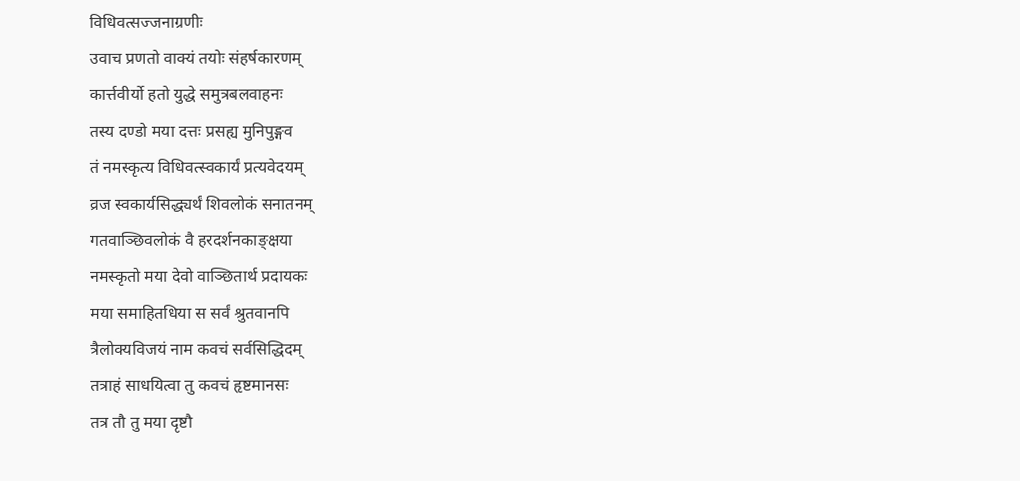विधिवत्सज्जनाग्रणीः
उवाच प्रणतो वाक्यं तयोः संहर्षकारणम्
कार्त्तवीर्यो हतो युद्धे समुत्रबलवाहनः
तस्य दण्डो मया दत्तः प्रसह्य मुनिपुङ्गव
तं नमस्कृत्य विधिवत्स्वकार्यं प्रत्यवेदयम्
व्रज स्वकार्यसिद्ध्यर्थं शिवलोकं सनातनम्
गतवाञ्छिवलोकं वै हरदर्शनकाङ्क्षया
नमस्कृतो मया देवो वाञ्छितार्थ प्रदायकः
मया समाहितधिया स सर्वं श्रुतवानपि
त्रैलोक्यविजयं नाम कवचं सर्वसिद्धिदम्
तत्राहं साधयित्वा तु कवचं हृष्टमानसः
तत्र तौ तु मया दृष्टौ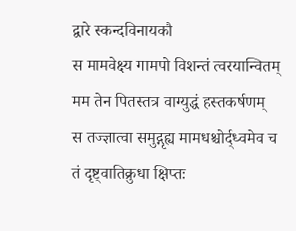द्वारे स्कन्दविनायकौ
स मामवेक्ष्य गामपो विशन्तं त्वरयान्वितम्
मम तेन पितस्तत्र वाग्युद्धं हस्तकर्षणम्
स तज्ज्ञात्वा समुद्गृह्य मामधश्चोर्द्ध्वमेव च
तं दृष्ट्वातिक्रुधा क्षिप्तः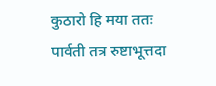कुठारो हि मया ततः
पार्वती तत्र रुष्टाभूत्तदा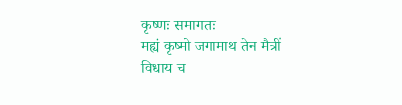कृष्णः समागतः
मह्यं कृष्मो जगामाथ तेन मैत्रीं विधाय च